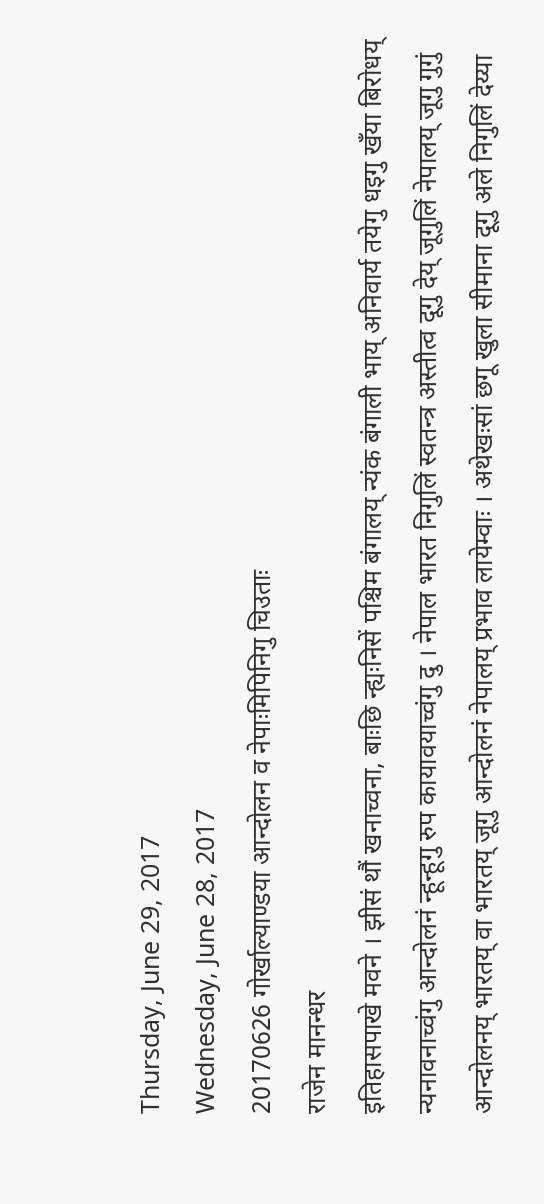Thursday, June 29, 2017
Wednesday, June 28, 2017
20170626 गोर्खाल्याण्डया आन्दोलन व नेपाःमिपिनिगु चिउताः
राजेन मानन्धर
इतिहासपाखे मवने । झीसं थौं खनाच्वना, बाःछि न्ह्यःनिसें पश्चिम बंगालय् न्यंक बंगाली भाय् अनिवार्य तयेगु धइगु खँया बिरोधय् न्यनावनाच्वंगु आन्दोलनं न्हून्हूगु रुप कायावयाच्वंगु दु । नेपाल भारत निगुलिं स्वतन्त्र अस्तीत्व दूगु देय् जूगुलिं नेपालय् जूगु गुगुं आन्दोलनय् भारतय् वा भारतय् जूगु आन्दोलनं नेपालय् प्रभाव लायेम्वाः । अथेखःसां छगू खुला सीमाना दूगु अले निगुलिं देय्या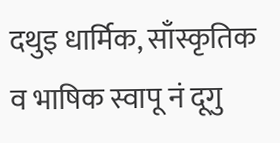दथुइ धार्मिक, साँस्कृतिक व भाषिक स्वापू नं दूगु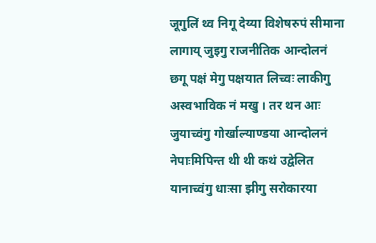जूगुलिं थ्व निगू देय्या विशेषरुपं सीमाना लागाय् जुइगु राजनीतिक आन्दोलनं छगू पक्षं मेगु पक्षयात लिच्वः लाकीगु अस्वभाविक नं मखु । तर थन आः जुयाच्वंगु गोर्खाल्याण्डया आन्दोलनं नेपाःमिपिन्त थी थी कथं उद्वेलित यानाच्वंगु धाःसा झीगु सरोकारया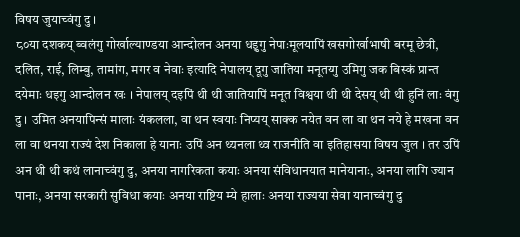विषय जुयाच्वंगु दु ।
८०या दशकय् ब्वलंगु गोर्खाल्याण्डया आन्दोलन अनया धइुगु नेपाःमूलयापिं खसगोर्खाभाषी बरमू छेत्री, दलित, राई, लिम्बु, तामांग, मगर व नेवाः इत्यादि नेपालय् दूगु जातिया मनूतय्गु उमिगु जक बिस्कं प्रान्त दयेमाः धइगु आन्दोलन खः । नेपालय् दइपिं थी थी जातियापिं मनूत विश्वया थी थी देसय् थी थी हुनिं लाः वंगु दु । उमित अनयापिन्सं मालाः यंकलला, वा थन स्वयाः निप्यय् साक्क नयेत वन ला वा थन नये हे मखना वन ला वा थनया राज्यं देश निकाला हे यानाः उपिं अन थ्यनला थ्व राजनीति वा इतिहासया विषय जुल । तर उपिं अन थी थी कथं लानाच्वंगु दु, अनया नागरिकता कयाः अनया संविधानयात मानेयानाः, अनया लागि ज्यान पानाः, अनया सरकारी सुविधा कयाः अनया राष्टिय म्ये हालाः अनया राज्यया सेवा यानाच्वंगु दु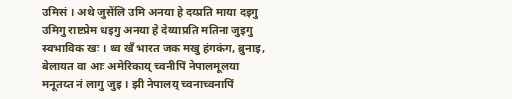उमिसं । अथे जुसेंलि उमि अनया हे दय्प्रति माया दइगु उमिगु राष्टप्रेम धइगु अनया हे देय्याप्रति मतिना जुइगु स्वभाविक खः । थ्व खँ भारत जक मखु हंगकंग, ब्रुनाइ, बेलायत वा आः अमेरिकाय् च्वनीपिं नेपालमूलया मनूतय्त नं लागु जुइ । झी नेपालय् च्वनाच्वनापिं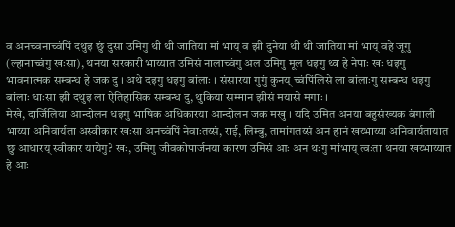व अनच्वनाच्वंपिं दथुइ छुं दुसा उमिगु थी थी जातिया मां भाय् व झी दुनेया थी थी जातिया मां भाय् वहे जूगु (ल्हानाच्वंगु खःसा), थनया सरकारी भाय्यात उमिसं नालाच्वंगु अल उमिगु मूल धइगु थ्व हे नेपाः खः धइगु भावनात्मक सम्बन्ध हे जक दु । अथे दइगु धइगु बांलाः । संसारया गुगुं कुनय् च्वंपिंलिसे ला बांलाःगु सम्बन्ध धइगु बांलाः धाःसा झी दथुइ ला ऐतिहासिक सम्बन्ध दु, थुकिया सम्मान झीसं मयासे मगाः ।
मेखे, दार्जिलिया आन्दोलन धइगु भाषिक अधिकारया आन्दोलन जक मखु । यदि उमित अनया बहुसंख्यक बंगाली भाय्या अनिवार्यता अस्वीकार खःसा अनच्वंपिं नेवाःतय्सं, राई, लिम्बु, तामांगतय्सं अन हानं खय्भाय्या अनिवार्यतायात छु आधारय् स्वीकार यायेगु? खः, उमिगु जीवकोपार्जनया कारण उमिसं आः अन थःगु मांभाय् त्वःता थनया खय्भाय्यात हे आः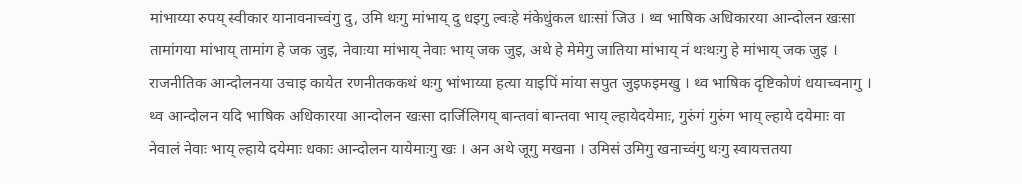मांभाय्या रुपय् स्वीकार यानावनाच्वंगु दु, उमि थःगु मांभाय् दु धइगु ल्वःहे मंकेधुंकल धाःसां जिउ । थ्व भाषिक अधिकारया आन्दोलन खःसा तामांगया मांभाय् तामांग हे जक जुइ, नेवाःया मांभाय् नेवाः भाय् जक जुइ, अथे हे मेमेगु जातिया मांभाय् नं थःथःगु हे मांभाय् जक जुइ । राजनीतिक आन्दोलनया उचाइ कायेत रणनीतककथं थःगु भांभाय्या हत्या याइपिं मांया सपुत जुइफइमखु । थ्व भाषिक दृष्टिकोणं धयाच्वनागु । थ्व आन्दोलन यदि भाषिक अधिकारया आन्दोलन खःसा दार्जिलिगय् बान्तवां बान्तवा भाय् ल्हायेदयेमाः, गुरुंगं गुरुंग भाय् ल्हाये दयेमाः वा नेवालं नेवाः भाय् ल्हाये दयेमाः धकाः आन्दोलन यायेमाःगु खः । अन अथे जूगु मखना । उमिसं उमिगु खनाच्वंगु थःगु स्वायत्ततया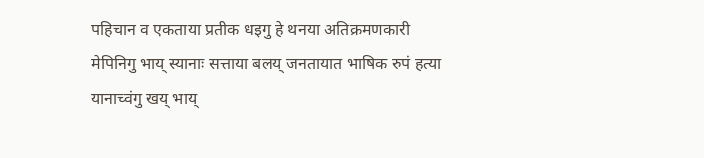पहिचान व एकताया प्रतीक धइगु हे थनया अतिक्रमणकारी मेपिनिगु भाय् स्यानाः सत्ताया बलय् जनतायात भाषिक रुपं हत्या यानाच्वंगु खय् भाय्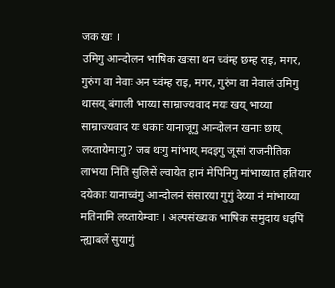जक खः ।
उमिगु आन्दोलन भाषिक खःसा थन च्वंम्ह छम्ह राइ, मगर, गुरुंग वा नेवाः अन च्वंम्ह राइ, मगर, गुरुंग वा नेवालं उमिगु थासय् बंगाली भाय्या साम्राज्यवाद मयः खय् भाय्या साम्राज्यवाद यः धकाः यानाजूगु आन्दोलन खनाः छाय् लय्तायेमाःगु? जब थःगु मांभाय् मदइगु जूसां राजनीतिक लाभया निंतिं सुलिसें ल्वायेत हानं मेपिनिगु मांभाय्यात हतियार दयेकाः यानाच्वंगु आन्दोलनं संसारया गुगुं देय्या नं मांभाय्या मतिनामि लय्तायेम्वाः । अल्पसंख्यक भाषिक समुदाय धइपिं न्ह्याबलें सुयागुं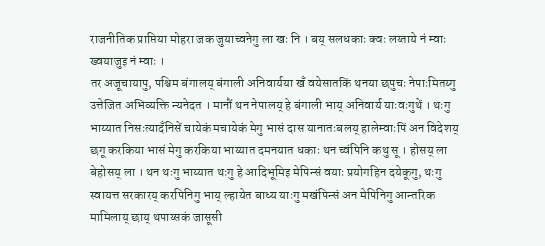राजनीतिक प्राप्तिया मोहरा जक जुयाच्वनेगु ला खः नि । बय् सलधकाः क्वः लय्ताये नं म्वाः ख्वयाजुइ नं म्वाः ।
तर अजूचायापु, पश्चिम बंगालय् बंगाली अनिवार्यया खँ वयेसातकिं थनया छपुचः नेपाःमितय्गु उत्तेजित अभिव्यक्ति न्यनेदत । मानौं थन नेपालय् हे बंगाली भाय् अनिवार्य याःवःगुथें । थःगु भाय्यात निसःत्यादँनिसें चायेकं मचायेकं मेगु भासं दास यानातःबलय् हालेम्वाःपिं अन विदेशय् छगू करकिया भासं मेगु करकिया भाय्यात दमनयात धकाः थन च्वंपिनि कथु सू । होसय् ला बेहोसय् ला । थन थःगु भाय्यात थःगु हे आदिभूमिइ मेपिन्सं वयाः प्रयोगहिन दयेकूगु, थःगु स्वायत्त सरकारय् करपिनिगु भाय् ल्हायेत बाध्य याःगु मखंपिन्सं अन मेपिनिगु आन्तरिक मामिलाय् छाय् थपाय्सकं जासूसी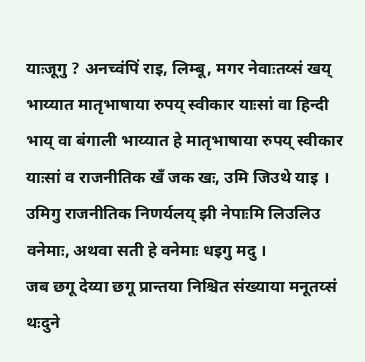याःजूगु ? अनच्वंपिं राइ, लिम्बू, मगर नेवाःतय्सं खय् भाय्यात मातृभाषाया रुपय् स्वीकार याःसां वा हिन्दी भाय् वा बंगाली भाय्यात हे मातृभाषाया रुपय् स्वीकार याःसां व राजनीतिक खँ जक खः, उमि जिउथे याइ । उमिगु राजनीतिक निणर्यलय् झी नेपाःमि लिउलिउ वनेमाः, अथवा सती हे वनेमाः धइगु मदु ।
जब छगू देय्या छगू प्रान्तया निश्चित संख्याया मनूतय्सं थःदुने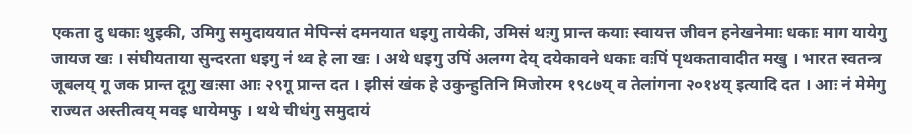एकता दु धकाः थुइकी, उमिगु समुदाययात मेपिन्सं दमनयात धइगु तायेकी, उमिसं थःगु प्रान्त कयाः स्वायत्त जीवन हनेखनेमाः धकाः माग यायेगु जायज खः । संघीयताया सुन्दरता धइगु नं थ्व हे ला खः । अथे धइगु उपिं अलग्ग देय् दयेकावने धकाः वःपिं पृथकतावादीत मखु । भारत स्वतन्त्र जूबलय् गू जक प्रान्त दूगु खःसा आः २९गू प्रान्त दत । झीसं खंक हे उकुन्हुतिनि मिजोरम १९८७य् व तेलांगना २०१४य् इत्यादि दत । आः नं मेमेगु राज्यत अस्तीत्वय् मवइ धायेमफु । थथे चीधंगु समुदायं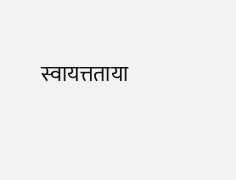स्वायत्तताया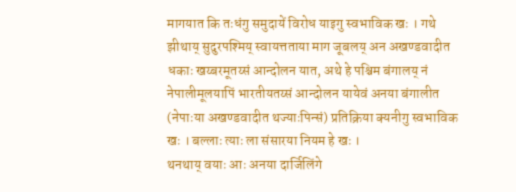मागयात कि तःधंगु समुदायें विरोध याइगु स्वभाविक खः । गथे झीथाय् सुदुरपश्मिय् स्वायत्तताया माग जूबलय् अन अखण्डवादीत धकाः खय्बरमूतय्सं आन्दोलन यात, अथे हे पश्चिम बंगालय् नं नेपालीमूलयापिं भारतीयतय्सं आन्दोलन यायेवं अनया बंगालीत (नेपाःया अखण्डवादीत थज्याःपिन्सं) प्रतिक्रिया क्यनीगु स्वभाविक खः । बल्लाः त्याः ला संसारया नियम हे खः ।
थनथाय् वयाः आः अनया दार्जिलिंगे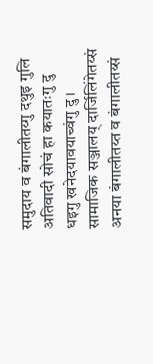समुदाय व बंगालीतय्गु दथुइ गुलि अतिवादी सोचं हा कयातःगु दु धइगु खनेदयावयाच्वंगु दु । सामाजिक सञ्जालय् दार्जिलिंगेतय्सं अनया बंगालीतय्त व बंगालीतय्सं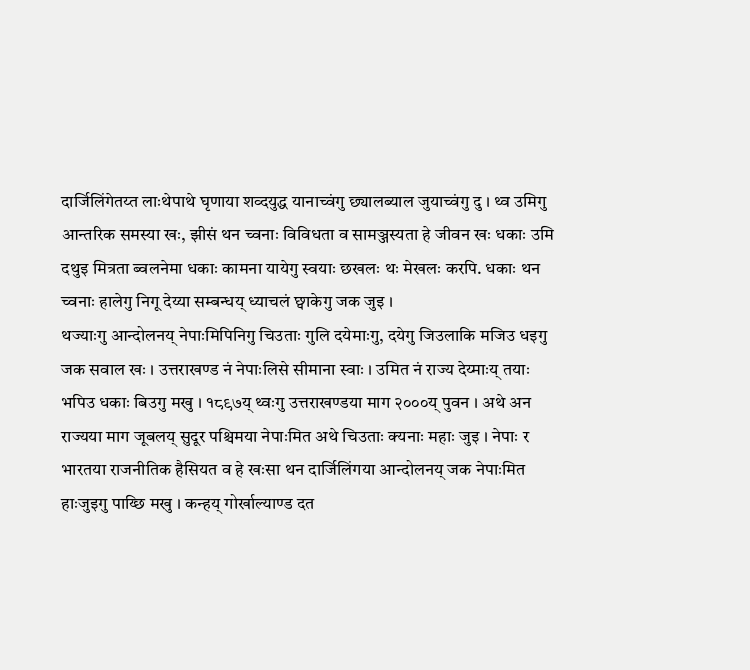दार्जिलिंगेतय्त लाःथेपाथे घृणाया शव्दयुद्ध यानाच्वंगु छ्यालब्याल जुयाच्वंगु दु । थ्व उमिगु आन्तरिक समस्या खः, झीसं थन च्वनाः विविधता व सामञ्जस्यता हे जीवन खः धकाः उमि दथुइ मित्रता ब्वलनेमा धकाः कामना यायेगु स्वयाः छखलः थः मेखलः करपि. धकाः थन च्वनाः हालेगु निगू देय्या सम्बन्धय् ध्याचलं छ्वाकेगु जक जुइ ।
थज्याःगु आन्दोलनय् नेपाःमिपिनिगु चिउताः गुलि दयेमाःगु, दयेगु जिउलाकि मजिउ धइगु जक सवाल खः । उत्तराखण्ड नं नेपाःलिसे सीमाना स्वाः । उमित नं राज्य देय्माःय् तयाः भपिउ धकाः बिउगु मखु । १८९७य् थ्वःगु उत्तराखण्डया माग २०००य् पुवन । अथे अन राज्यया माग जूबलय् सुदूर पश्चिमया नेपाःमित अथे चिउताः क्यनाः महाः जुइ । नेपाः र भारतया राजनीतिक हैसियत व हे खःसा थन दार्जिलिंगया आन्दोलनय् जक नेपाःमित हाःजुइगु पाय्छि मखु । कन्हय् गोर्खाल्याण्ड दत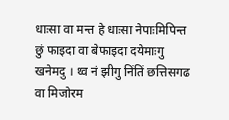धाःसा वा मन्त हे धाःसा नेपाःमिपिन्त छुं फाइदा वा बेफाइदा दयेमाःगु खनेमदु । थ्व नं झीगु निंतिं छत्तिसगढ वा मिजोरम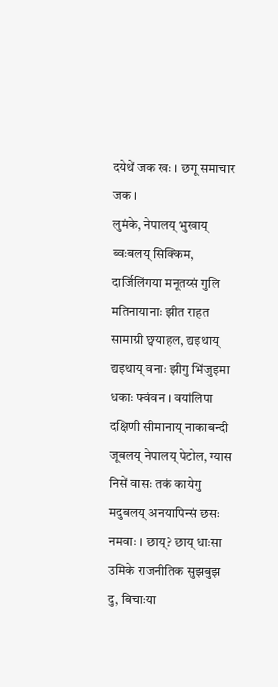दयेथें जक खः । छगू समाचार जक ।
लुमंके, नेपालय् भुखाय् ब्वःबलय् सिक्किम, दार्जिलिंगया मनूतय्सं गुलि मतिनायानाः झीत राहत सामाग्री छ्वयाहल, द्यइथाय् द्यइथाय् वनाः झीगु भिंजुइमा धकाः फ्वंवन । वयांलिपा दक्षिणी सीमानाय् नाकाबन्दी जूबलय् नेपालय् पेटोल, ग्यास निसें वासः तकं कायेगु मदुबलय् अनयापिन्सं छसः नमवाः । छाय्? छाय् धाःसा उमिके राजनीतिक सुझबुझ दु, बिचाःया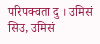परिपक्वता दु । उमिसं सिउ, उमिसं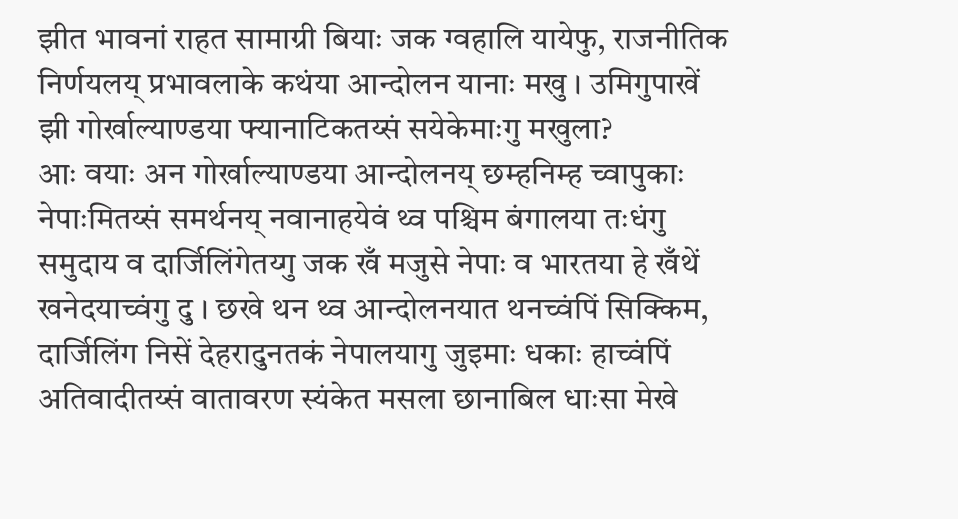झीत भावनां राहत सामाग्री बियाः जक ग्वहालि यायेफु, राजनीतिक निर्णयलय् प्रभावलाके कथंया आन्दोलन यानाः मखु । उमिगुपाखें झी गोर्खाल्याण्डया फ्यानाटिकतय्सं सयेकेमाःगु मखुला?
आः वयाः अन गोर्खाल्याण्डया आन्दोलनय् छम्हनिम्ह च्वापुकाः नेपाःमितय्सं समर्थनय् नवानाहयेवं थ्व पश्चिम बंगालया तःधंगु समुदाय व दार्जिलिंगेतय्गु जक खँ मजुसे नेपाः व भारतया हे खँथें खनेदयाच्वंगु दु । छखे थन थ्व आन्दोलनयात थनच्वंपिं सिक्किम, दार्जिलिंग निसें देहरादुनतकं नेपालयागु जुइमाः धकाः हाच्वंपिं अतिवादीतय्सं वातावरण स्यंकेत मसला छानाबिल धाःसा मेखे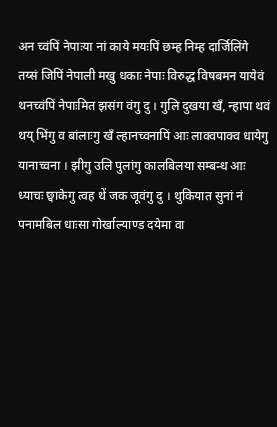अन च्वंपिं नेपाःया नां काये मयःपिं छम्ह निम्ह दार्जिलिंगे तय्सं जिपिं नेपाली मखु धकाः नेपाः विरुद्ध विषबमन यायेवं थनच्वंपिं नेपाःमित झसंग वंगु दु । गुलि दुखया खँ, न्हापा थवं थय् भिंगु व बांलाःगु खँ ल्हानच्वनापिं आः लाक्वपाक्व धायेगु यानाच्वना । झीगु उलि पुलांगु कालबिलया सम्बन्ध आः ध्याचः छ्वाकेगु त्वह थें जक जूवंगु दु । थुकियात सुनां नं पनामबिल धाःसा गोर्खाल्याण्ड दयेमा वा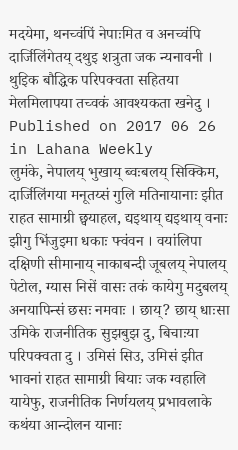मदयेमा, थनच्वंपिं नेपाःमित व अनच्वंपि दार्जिलिंगेतय् दथुइ शत्रुता जक न्यनावनी । थुइिक बौद्धिक परिपक्वता सहितया मेलमिलापया तच्वकं आवश्यकता खनेदु ।
Published on 2017 06 26 in Lahana Weekly
लुमंके, नेपालय् भुखाय् ब्वःबलय् सिक्किम, दार्जिलिंगया मनूतय्सं गुलि मतिनायानाः झीत राहत सामाग्री छ्वयाहल, द्यइथाय् द्यइथाय् वनाः झीगु भिंजुइमा धकाः फ्वंवन । वयांलिपा दक्षिणी सीमानाय् नाकाबन्दी जूबलय् नेपालय् पेटोल, ग्यास निसें वासः तकं कायेगु मदुबलय् अनयापिन्सं छसः नमवाः । छाय्? छाय् धाःसा उमिके राजनीतिक सुझबुझ दु, बिचाःया परिपक्वता दु । उमिसं सिउ, उमिसं झीत भावनां राहत सामाग्री बियाः जक ग्वहालि यायेफु, राजनीतिक निर्णयलय् प्रभावलाके कथंया आन्दोलन यानाः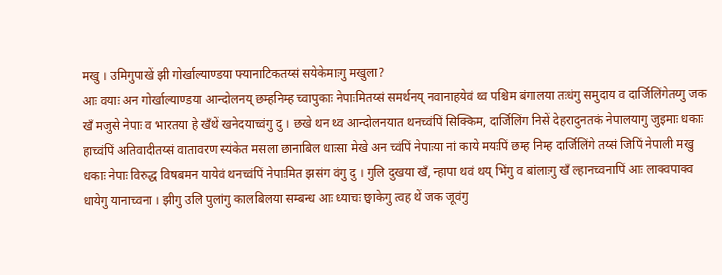मखु । उमिगुपाखें झी गोर्खाल्याण्डया फ्यानाटिकतय्सं सयेकेमाःगु मखुला?
आः वयाः अन गोर्खाल्याण्डया आन्दोलनय् छम्हनिम्ह च्वापुकाः नेपाःमितय्सं समर्थनय् नवानाहयेवं थ्व पश्चिम बंगालया तःधंगु समुदाय व दार्जिलिंगेतय्गु जक खँ मजुसे नेपाः व भारतया हे खँथें खनेदयाच्वंगु दु । छखे थन थ्व आन्दोलनयात थनच्वंपिं सिक्किम, दार्जिलिंग निसें देहरादुनतकं नेपालयागु जुइमाः धकाः हाच्वंपिं अतिवादीतय्सं वातावरण स्यंकेत मसला छानाबिल धाःसा मेखे अन च्वंपिं नेपाःया नां काये मयःपिं छम्ह निम्ह दार्जिलिंगे तय्सं जिपिं नेपाली मखु धकाः नेपाः विरुद्ध विषबमन यायेवं थनच्वंपिं नेपाःमित झसंग वंगु दु । गुलि दुखया खँ, न्हापा थवं थय् भिंगु व बांलाःगु खँ ल्हानच्वनापिं आः लाक्वपाक्व धायेगु यानाच्वना । झीगु उलि पुलांगु कालबिलया सम्बन्ध आः ध्याचः छ्वाकेगु त्वह थें जक जूवंगु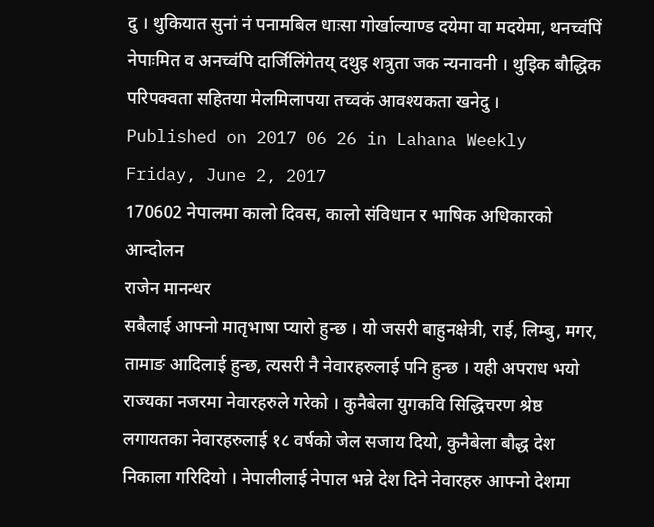दु । थुकियात सुनां नं पनामबिल धाःसा गोर्खाल्याण्ड दयेमा वा मदयेमा, थनच्वंपिं नेपाःमित व अनच्वंपि दार्जिलिंगेतय् दथुइ शत्रुता जक न्यनावनी । थुइिक बौद्धिक परिपक्वता सहितया मेलमिलापया तच्वकं आवश्यकता खनेदु ।
Published on 2017 06 26 in Lahana Weekly
Friday, June 2, 2017
170602 नेपालमा कालो दिवस, कालो संविधान र भाषिक अधिकारको आन्दोलन
राजेन मानन्धर
सबैलाई आफ्नो मातृभाषा प्यारो हुन्छ । यो जसरी बाहुनक्षेत्री, राई, लिम्बु, मगर, तामाङ आदिलाई हुन्छ, त्यसरी नै नेवारहरुलाई पनि हुन्छ । यही अपराध भयो राज्यका नजरमा नेवारहरुले गरेको । कुनैबेला युगकवि सिद्धिचरण श्रेष्ठ लगायतका नेवारहरुलाई १८ वर्षको जेल सजाय दियो, कुनैबेला बौद्ध देश निकाला गरिदियो । नेपालीलाई नेपाल भन्ने देश दिने नेवारहरु आफ्नो देशमा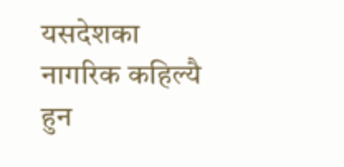यसदेशका नागरिक कहिल्यै हुन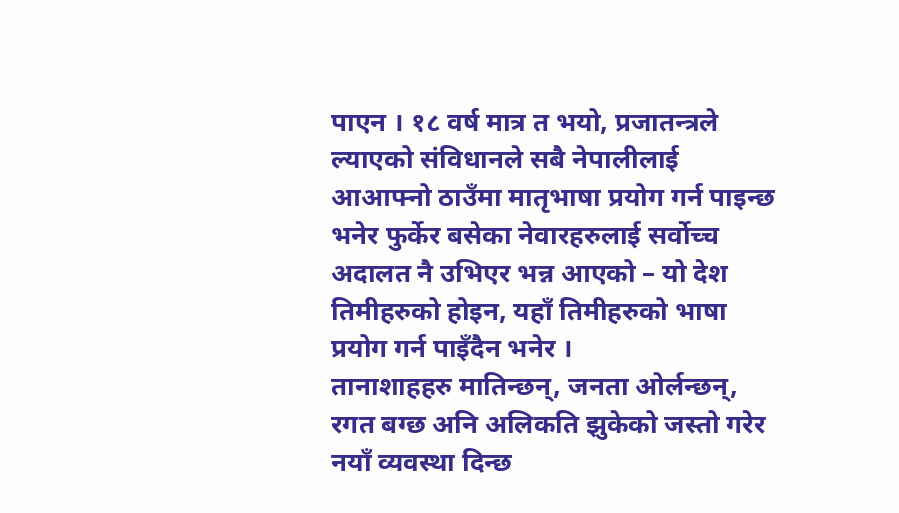पाएन । १८ वर्ष मात्र त भयो, प्रजातन्त्रले ल्याएको संविधानले सबै नेपालीलाई आआफ्नो ठाउँमा मातृभाषा प्रयोग गर्न पाइन्छ भनेर फुर्केर बसेका नेवारहरुलाई सर्वोच्च अदालत नै उभिएर भन्न आएको – यो देश तिमीहरुको होइन, यहाँ तिमीहरुको भाषा प्रयोग गर्न पाइँदैन भनेर ।
तानाशाहहरु मातिन्छन्, जनता ओर्लन्छन्, रगत बग्छ अनि अलिकति झुकेको जस्तो गरेर नयाँ व्यवस्था दिन्छ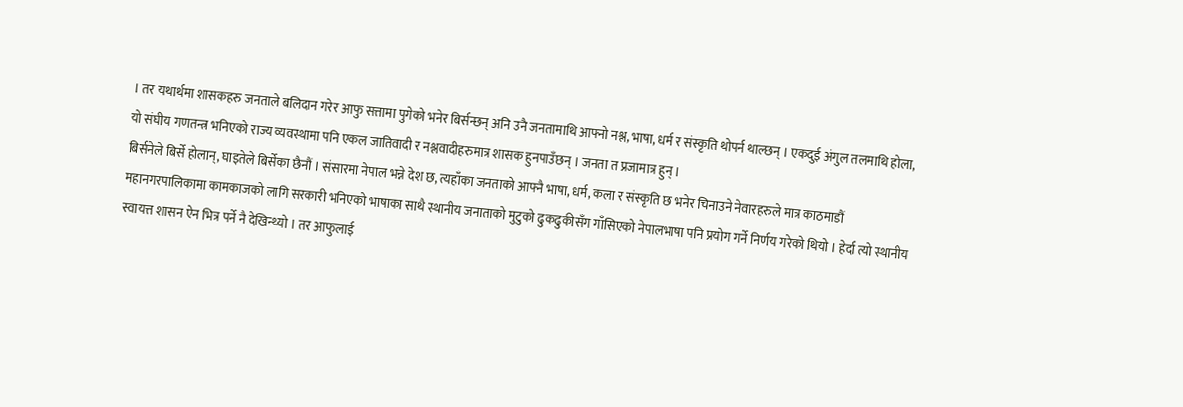। तर यथार्थमा शासकहरु जनताले बलिदान गरेर आफु सत्तामा पुगेको भनेर बिर्सन्छन् अनि उनै जनतामाथि आफ्नो नश्ल, भाषा, धर्म र संस्कृति थोपर्न थाल्छन् । एकदुई अंगुल तलमाथि होला, यो संघीय गणतन्त्र भनिएको राज्य व्यवस्थामा पनि एकल जातिवादी र नश्लवादीहरुमात्र शासक हुनपाउँछन् । जनता त प्रजामात्र हुन् ।
बिर्सनेले बिर्से होलान्, घाइतेले बिर्सेका छैनौं । संसारमा नेपाल भन्ने देश छ, त्यहाँका जनताको आफ्नै भाषा, धर्म, कला र संस्कृति छ भनेर चिनाउने नेवारहरुले मात्र काठमाडौं महानगरपालिकामा कामकाजको लागि सरकारी भनिएको भाषाका साथै स्थानीय जनाताको मुटुको ढुकढुकीसँग गाँसिएको नेपालभाषा पनि प्रयोग गर्ने निर्णय गरेको थियो । हेर्दा त्यो स्थानीय स्वायत्त शासन ऐन भित्र पर्ने नै देखिन्थ्यो । तर आफुलाई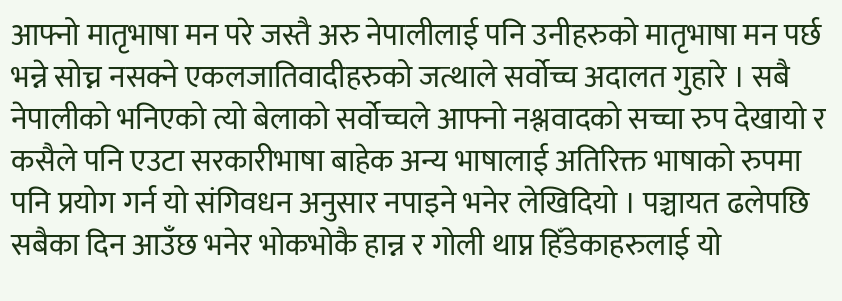आफ्नो मातृभाषा मन परे जस्तै अरु नेपालीलाई पनि उनीहरुको मातृभाषा मन पर्छ भन्ने सोच्न नसक्ने एकलजातिवादीहरुको जत्थाले सर्वोच्च अदालत गुहारे । सबै नेपालीको भनिएको त्यो बेलाको सर्वोच्चले आफ्नो नश्लवादको सच्चा रुप देखायो र कसैले पनि एउटा सरकारीभाषा बाहेक अन्य भाषालाई अतिरिक्त भाषाको रुपमा पनि प्रयोग गर्न यो संगिवधन अनुसार नपाइने भनेर लेखिदियो । पञ्चायत ढलेपछि सबैका दिन आउँछ भनेर भोकभोकै हान्न र गोली थाप्न हिँडेकाहरुलाई यो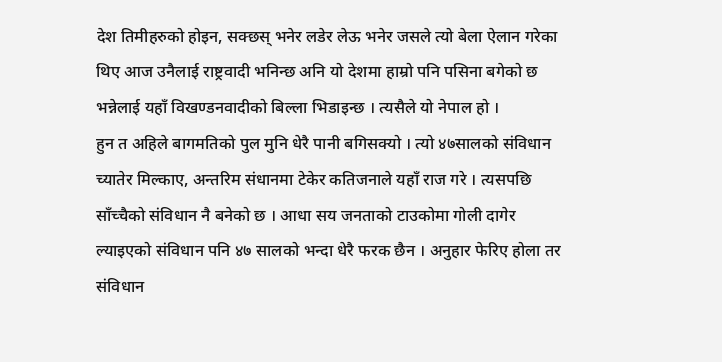देश तिमीहरुको होइन, सक्छस् भनेर लडेर लेऊ भनेर जसले त्यो बेला ऐलान गरेका थिए आज उनैलाई राष्ट्रवादी भनिन्छ अनि यो देशमा हाम्रो पनि पसिना बगेको छ भन्नेलाई यहाँ विखण्डनवादीको बिल्ला भिडाइन्छ । त्यसैले यो नेपाल हो ।
हुन त अहिले बागमतिको पुल मुनि धेरै पानी बगिसक्यो । त्यो ४७सालको संविधान च्यातेर मिल्काए, अन्तरिम संधानमा टेकेर कतिजनाले यहाँ राज गरे । त्यसपछि साँच्चैको संविधान नै बनेको छ । आधा सय जनताको टाउकोमा गोली दागेर ल्याइएको संविधान पनि ४७ सालको भन्दा धेरै फरक छैन । अनुहार फेरिए होला तर संविधान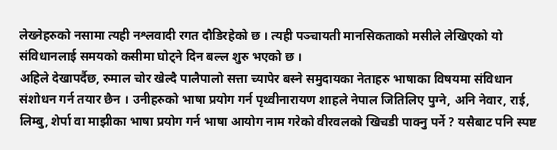लेख्नेहरुको नसामा त्यही नश्लवादी रगत दौडिरहेको छ । त्यही पञ्चायती मानसिकताको मसीले लेखिएको यो संविधानलाई समयको कसीमा घोट्ने दिन बल्ल शुरु भएको छ ।
अहिले देखापर्दैछ, रुमाल चोर खेल्दै पालैपालो सत्ता च्यापेर बस्ने समुदायका नेताहरु भाषाका विषयमा संविधान संशोधन गर्न तयार छैन । उनीहरुको भाषा प्रयोग गर्न पृथ्वीनारायण शाहले नेपाल जितिलिए पुग्ने, अनि नेवार, राई, लिम्बु, शेर्पा वा माझीका भाषा प्रयोग गर्न भाषा आयोग नाम गरेको वीरवलको खिचडी पाक्नु पर्ने ? यसैबाट पनि स्पष्ट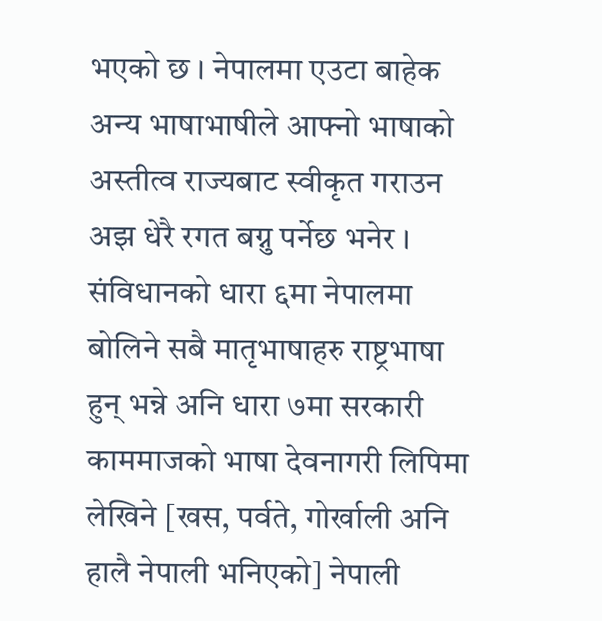भएको छ । नेपालमा एउटा बाहेक अन्य भाषाभाषीले आफ्नो भाषाको अस्तीत्व राज्यबाट स्वीकृत गराउन अझ धेरै रगत बग्नु पर्नेछ भनेर ।
संविधानको धारा ६मा नेपालमा बोलिने सबै मातृभाषाहरु राष्ट्रभाषा हुन् भन्ने अनि धारा ७मा सरकारी काममाजको भाषा देवनागरी लिपिमा लेखिने [खस, पर्वते, गोर्खाली अनि हालै नेपाली भनिएको] नेपाली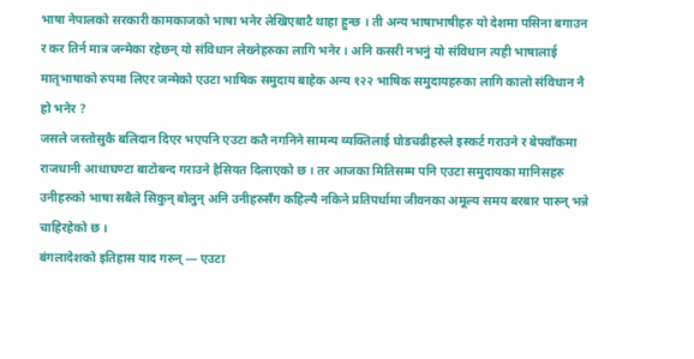भाषा नेपालको सरकारी कामकाजको भाषा भनेर लेखिएबाटै थाहा हुन्छ । ती अन्य भाषाभाषीहरु यो देशमा पसिना बगाउन र कर तिर्न मात्र जन्मेका रहेछन् यो संविधान लेख्नेहरुका लागि भनेर । अनि कसरी नभनुं यो संविधान त्यही भाषालाई मातृभाषाको रुपमा लिएर जन्मेको एउटा भाषिक समुदाय बाहेक अन्य १२२ भाषिक समुदायहरुका लागि कालो संविधान नै हो भनेर ?
जसले जस्तोसुकै बलिदान दिएर भएपनि एउटा कतै नगनिने सामन्य व्यक्तिलाई घोडचढीहरुले इस्कर्ट गराउने र बेफ्वाँकमा राजधानी आधाघण्टा बाटोबन्द गराउने हैसियत दिलाएको छ । तर आजका मितिसम्म पनि एउटा समुदायका मानिसहरु उनीहरुको भाषा सबैले सिकुन् बोलुन् अनि उनीहरुसँग कहिल्यै नकिने प्रतिपर्धामा जीवनका अमूल्य समय बरबार पारुन् भन्ने चाहिरहेको छ ।
बंगलादेशको इतिहास याद गरुन् — एउटा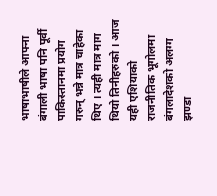भाषाभाषीले आफ्ना बंगाली भाषा पनि पूर्वी पाकिस्तानमा प्रयोग गरुन् भन्ने मात्र चाहेका थिए । त्यही मात्र माग थियो तिनीहरुको । आज यही एशियाको राजनीतिक भूगोलमा बंगलादेशको अलग्ग झण्डा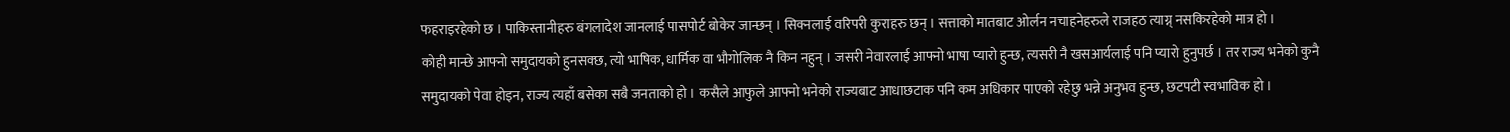फहराइरहेको छ । पाकिस्तानीहरु बंगलादेश जानलाई पासपोर्ट बोकेर जान्छन् । सिक्नलाई वरिपरी कुराहरु छन् । सत्ताको मातबाट ओर्लन नचाहनेहरुले राजहठ त्याग्न् नसकिरहेको मात्र हो ।
कोही मान्छे आफ्नो समुदायको हुनसक्छ, त्यो भाषिक, धार्मिक वा भौगोलिक नै किन नहुन् । जसरी नेवारलाई आफ्नो भाषा प्यारो हुन्छ, त्यसरी नै खसआर्यलाई पनि प्यारो हुनुपर्छ । तर राज्य भनेको कुनै समुदायको पेवा होइन, राज्य त्यहाँ बसेका सबै जनताको हो । कसैले आफुले आफ्नो भनेको राज्यबाट आधाछटाक पनि कम अधिकार पाएको रहेछु भन्ने अनुभव हुन्छ, छटपटी स्वभाविक हो ।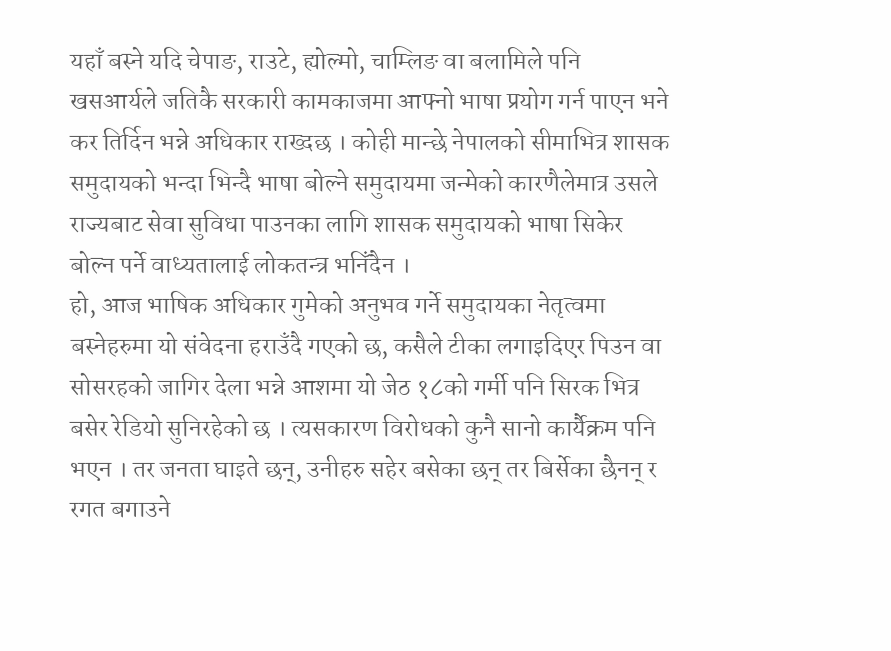यहाँ बस्ने यदि चेपाङ, राउटे, ह्योल्मो, चाम्लिङ वा बलामिले पनि खसआर्यले जतिकै सरकारी कामकाजमा आफ्नो भाषा प्रयोग गर्न पाएन भने कर तिर्दिन भन्ने अधिकार राख्दछ । कोही मान्छे नेपालको सीमाभित्र शासक समुदायको भन्दा भिन्दै भाषा बोल्ने समुदायमा जन्मेको कारणैलेमात्र उसले राज्यबाट सेवा सुविधा पाउनका लागि शासक समुदायको भाषा सिकेर बोल्न पर्ने वाध्यतालाई लोकतन्त्र भनिँदैन ।
हो, आज भाषिक अधिकार गुमेको अनुभव गर्ने समुदायका नेतृत्वमा बस्नेहरुमा यो संवेदना हराउँदै गएको छ, कसैले टीका लगाइदिएर पिउन वा सोसरहको जागिर देला भन्ने आशमा यो जेठ १८को गर्मी पनि सिरक भित्र बसेर रेडियो सुनिरहेको छ । त्यसकारण विरोधको कुनै सानो कार्यैक्रम पनि भएन । तर जनता घाइते छन्, उनीहरु सहेर बसेका छन् तर बिर्सेका छैनन् र रगत बगाउने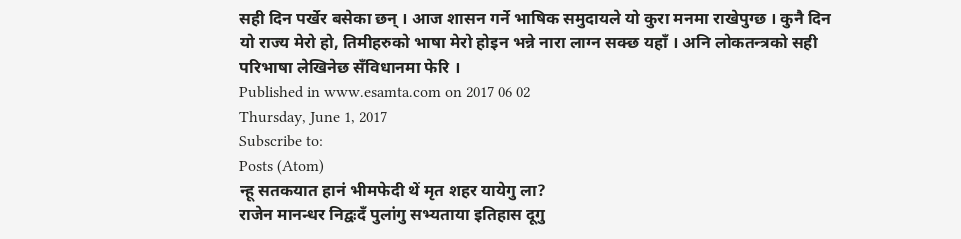सही दिन पर्खेर बसेका छन् । आज शासन गर्ने भाषिक समुदायले यो कुरा मनमा राखेपुग्छ । कुनै दिन यो राज्य मेरो हो, तिमीहरुको भाषा मेरो होइन भन्ने नारा लाग्न सक्छ यहाँ । अनि लोकतन्त्रको सही परिभाषा लेखिनेछ सँविधानमा फेरि ।
Published in www.esamta.com on 2017 06 02
Thursday, June 1, 2017
Subscribe to:
Posts (Atom)
न्हू सतकयात हानं भीमफेदी थें मृत शहर यायेगु ला?
राजेन मानन्धर निद्वःदँ पुलांगु सभ्यताया इतिहास दूगु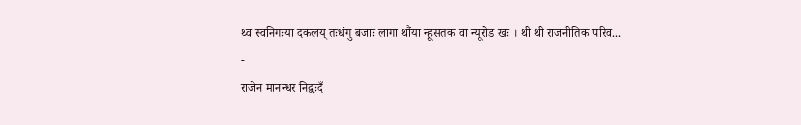थ्व स्वनिगःया दकलय् तःधंगु बजाः लागा थौंया न्हूसतक वा न्यूरोड खः । थी थी राजनीतिक परिव...
-
राजेन मानन्धर निद्वःदँ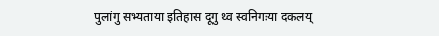पुलांगु सभ्यताया इतिहास दूगु थ्व स्वनिगःया दकलय्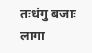तःधंगु बजाः लागा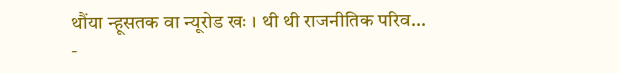थौंया न्हूसतक वा न्यूरोड खः । थी थी राजनीतिक परिव...
-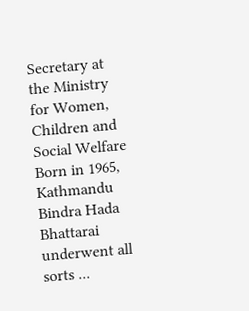Secretary at the Ministry for Women, Children and Social Welfare Born in 1965, Kathmandu Bindra Hada Bhattarai underwent all sorts ...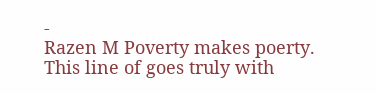-
Razen M Poverty makes poerty. This line of goes truly with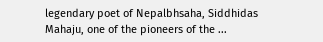legendary poet of Nepalbhsaha, Siddhidas Mahaju, one of the pioneers of the ...